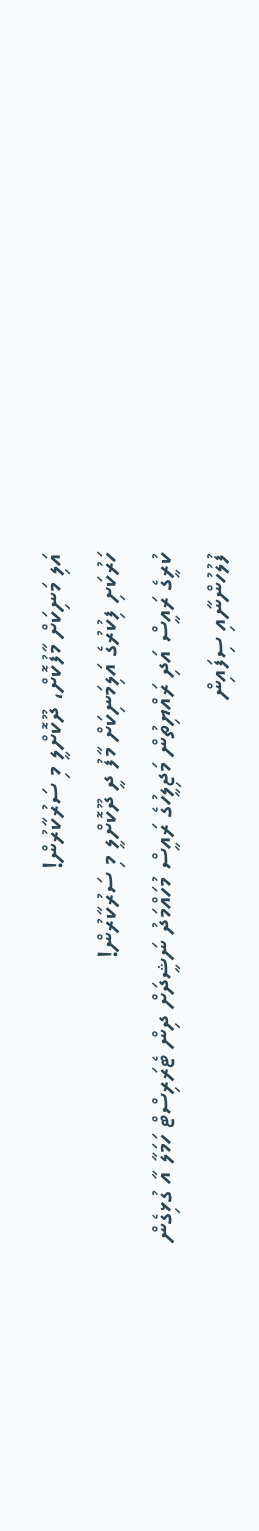އަލި މަނިކަށް މާފުކޮށް، ދޫކޮށްލީ މި ސަރުކާރުން!
ހަރުކަށި ފިކުރުގެ އަލިމަނިކަށް މާފު ދީ ދޫކޮށްލީ މި ސަރުކާރުން!
ކުރީގެ ރައީސް އަދި ރައްޔިތުން މަޖިލީހުގެ ރައީސް މުހައްމަދު ނަޝީދަށް ދިން ޓެރަރިސްޓް ހަމަލާ އާ ގުޅިގެން ފުލުހުންނާއި ސިފައިން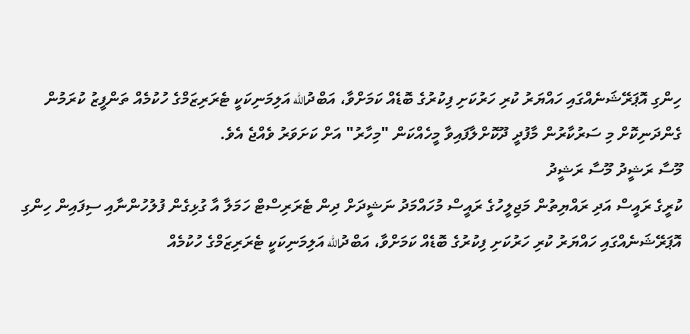ހިންގި އޮޕަރޭޝަނެއްގައި ހައްޔަރު ކުރި ހަރުކަށި ފިކުރުގެ ބޮޑެއް ކަމަށްވާ، އަބްދުالله އަލިމަނިކަކީ ޓެރަރިޒަމްގެ ހުކުމެއް ތަންފީޒު ކުރަމުން ގެންދަނިކޮށް މި ސަރުކާރުން މާފުދީ ދޫކޮށްލާފައިވާ މީހެއްކަން "މިހާރު" އަށް ކަށަވަރު ވެއްޖެ އެވެ.
މޫސާ ރަޝީދު މޫސާ ރަޝީދު
ކުރީގެ ރައީސް އަދި ރައްޔިތުން މަޖިލީހުގެ ރައީސް މުހައްމަދު ނަޝީދަށް ދިން ޓެރަރިސްޓް ހަމަލާ އާ ގުޅިގެން ފުލުހުންނާއި ސިފައިން ހިންގި އޮޕަރޭޝަނެއްގައި ހައްޔަރު ކުރި ހަރުކަށި ފިކުރުގެ ބޮޑެއް ކަމަށްވާ، އަބްދުالله އަލިމަނިކަކީ ޓެރަރިޒަމްގެ ހުކުމެއް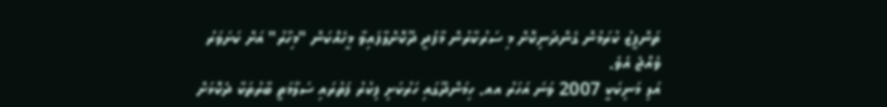ތަންފީޒު ކުރަމުން ގެންދަނިކޮށް މި ސަރުކާރުން މާފުދީ ދޫކޮށްލާފައިވާ މީހެއްކަން "މިހާރު" އަށް ކަށަވަރު ވެއްޖެ އެވެ.
އަލި މަނިކަކީ 2007 ވަނަ އަހަރު އއ. ހިމަންދޫގައި ހަރުކަށި ފިކުރު ފަތުރައި ސަލާމަތީ ބާރުތަކާ ދެކޮޅަށް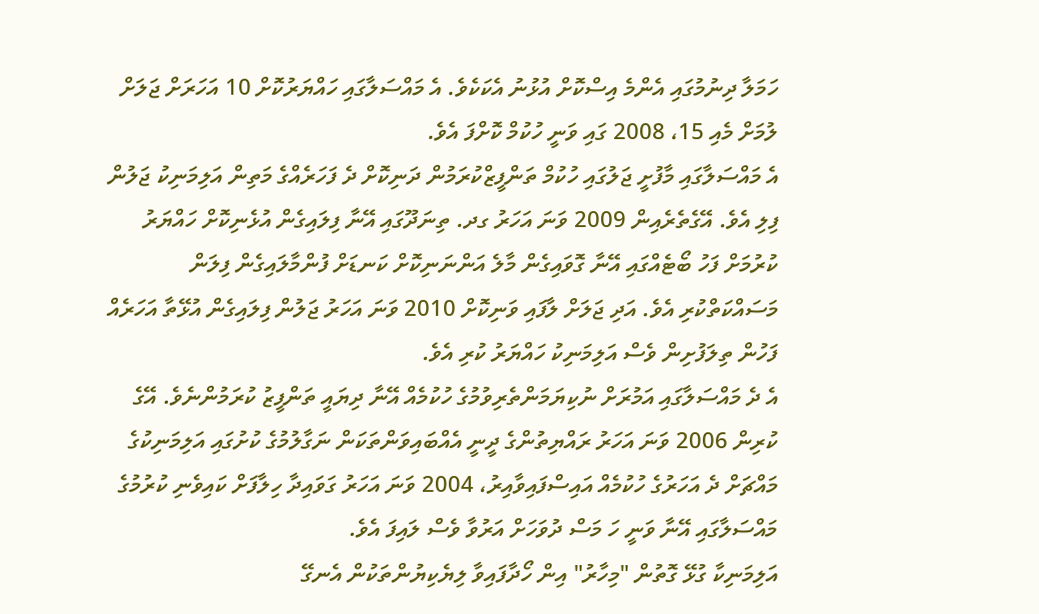ހަމަލާ ދިނުމުގައި އެންމެ އިސްކޮށް އުޅުނު އެކަކެވެ. އެ މައްސަލާގައި ހައްޔަރުކޮށް 10 އަހަރަށް ޖަލަށް ލުމަށް މެއި 15، 2008 ގައި ވަނީ ހުކުމް ކޮށްފަ އެވެ.
އެ މައްސަލާގައި މާފުށީ ޖަލުގައި ހުކުމް ތަންފީޒްކުރަމުން ދަނިކޮށް ދެ ފަހަރެއްގެ މަތިން އަލިމަނިކު ޖަލުން ފިލި އެވެ. އޭގެތެރެއިން 2009 ވަނަ އަހަރު ގދ. ތިނަދޫގައި އޭނާ ފިލައިގެން އުޅެނިކޮށް ހައްޔަރު ކުރުމަށް ފަހު ބޯޓެއްގައި އޭނާ ގޮވައިގެން މާލެ އަންނަނިކޮށް ކަނޑަށް ފުންމާލައިގެން ފިލަން މަސައްކަތްކުރި އެވެ. އަދި ޖަލަށް ލާފައި ވަނިކޮށް 2010 ވަނަ އަހަރު ޖަލުން ފިލައިގެން އުޅޭތާ އަހަރެއް ފަހުން ތިލަފުށިން ވެސް އަލިމަނިކު ހައްޔަރު ކުރި އެވެ.
އެ ދެ މައްސަލާގައި އަމުރަށް ނުކިޔަމަންތެރިވުމުގެ ހުކުމެއް އޭނާ ދިޔައީ ތަންފީޒު ކުރަމުންނެވެ. އޭގެ ކުރިން 2006 ވަނަ އަހަރު ރައްޔިތުންގެ ދީނީ އެއްބައިވަންތަކަން ނަގާލުމުގެ ކުށުގައި އަލިމަނިކުގެ މައްޗަށް ދެ އަހަރުގެ ހުކުމެއް އައިސްފައިވާއިރު، 2004 ވަނަ އަހަރު ގަވައިދާ ހިލާފަށް ކައިވެނި ކުރުމުގެ މައްސަލާގައި އޭނާ ވަނީ ހަ މަސް ދުވަހަށް އަރުވާ ވެސް ލައިފަ އެވެ.
އަލިމަނިކާ ގުޅޭ ގޮތުން "މިހާރު" އިން ހޯދާފައިވާ ލިޔެކިޔުންތަކުން އެނގޭ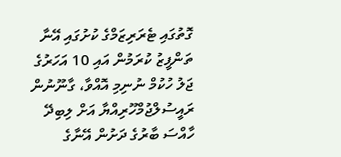ގޮތުގައި ޓެރަރިޒަމްގެ ކުށުގައި އޭނާ ތަންފީޒު ކުރަމުން އައި 10 އަހަރުގެ ޖަލު ހުކުމް ނުނިމި އޮއްވާ، ގާނޫނުން ރައީސުލްޖުމްހޫރިއްޔާ އަށް ލިބިދޭ ހާއްސަ ބާރުގެ ދަށުން އޭނާގެ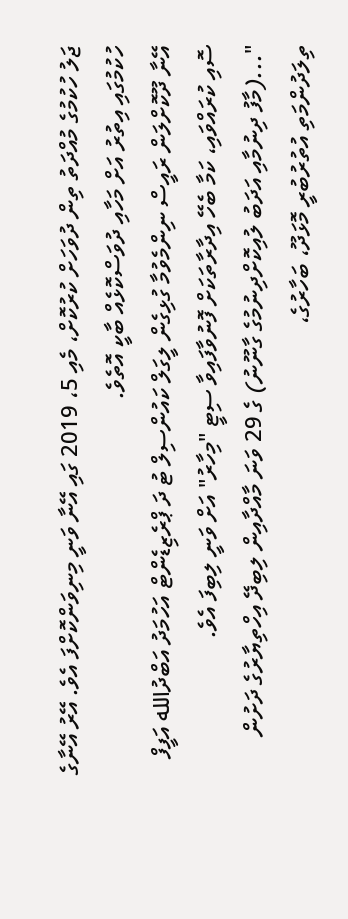ޖަލު ހުކުމުގެ މުއްދަތު ތިން ދުވަހަށް ކުރުކޮށް، މެއި 5، 2019 ގައި އޭނާ ވަނީ މިނިވަންކޮށްފަ އެވެ. އޭރު އޭނާގެ ހުކުމުގައި އިތުރު އަށް މަހާއި ދުވަސްކޮޅެއް ބާކީ އޮތެވެ.
އޭނާ ދޫކޮށްލަން ރައީސް ނިންމެވުމާ ގުޅިގެން ލީގަލް ކައުންސިލް ޓު ދަ ޕްރެޒިޑެންޓް އަހުމަދު އަބްދުالله އަފީފް ސޮއި ކުރައްވައި، ކަމާ ބެހޭ އިދާރާތަކަށް ފޮނުވާފައިވާ ސިޓީ "މިހާރު" އަށް ވަނީ ލިބިފަ އެވެ.
"...(މާފު ދިނުމާއި އަދަބު ލުއިކޮށްދިނުމުގެ ގާނޫނު) ގެ 29 ވަނަ މާއްދާއިން ލިބިދޭ އިހްތިޔާރުގެ ދަށުން ތިލަދުންމަތި އުތުރުބުރީ މޮޅަދޫ، ބަހާރުގެ،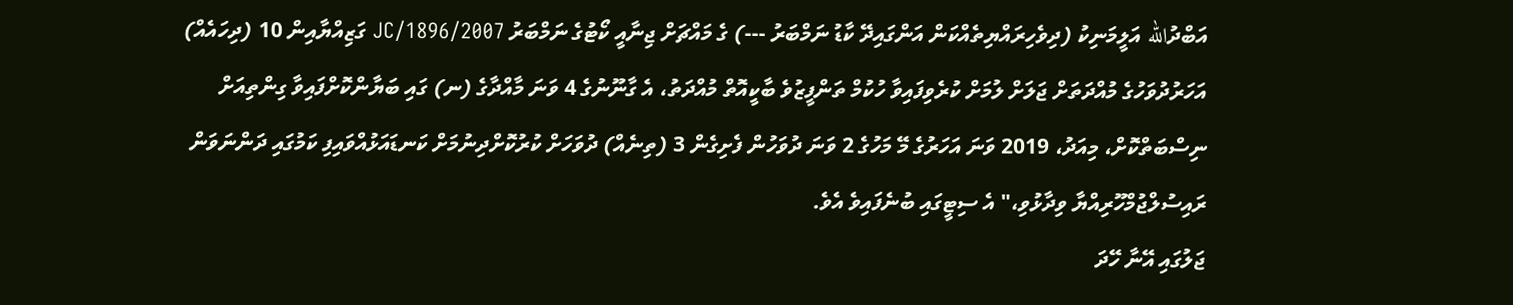އަބްދުالله އަލީމަނިކު (ދިވެހިރައްޔިތެއްކަން އަންގައިދޭ ކާޑު ނަމްބަރު ---) ގެ މައްޗަށް ޖިނާއީ ކޯޓުގެ ނަމްބަރު 2007/JC/1896 ގަޒިއްޔާއިން 10 (ދިހައެއް) އަހަރުދުވަހުގެ މުއްދަތަށް ޖަލަށް ލުމަށް ކުރެވިފައިވާ ހުކުމް ތަންފީޒުވެ ބާކީއޮތް މުއްދަތު، އެ ގާނޫނުގެ 4 ވަނަ މާއްދާގެ (ނ) ގައި ބަޔާންކޮށްފައިވާ ގިންތިއަށް ނިސްބަތްކޮށް، މިއަދު، 2019 ވަނަ އަހަރުގެ މޭ މަހުގެ 2 ވަނަ ދުވަހުން ފެށިގެން 3 (ތިނެއް) ދުވަހަށް ކުރުކޮށްދިނުމަށް ކަނޑައަޅުއްވައިފި ކަމުގައި ދަންނަވަން ރައިސުލްޖުމްހޫރިއްޔާ ވިދާޅުވި،" އެ ސިޓީގައި ބުނެފައިވެ އެވެ.
ޖަލުގައި އޭނާ ހޭދަ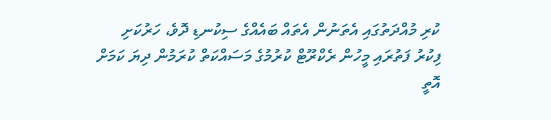ކުރި މުއްދަތުގައި އެތަނުން އެތައް ބައެއްގެ ސިކުނޑި ދޮވެ، ހަރުކަށި ފިކުރު ފަތުރައި މީހުން ރެކްރޫޓް ކުރުމުގެ މަސައްކަތް ކުރަމުން ދިޔަ ކަމަށް އޮތީ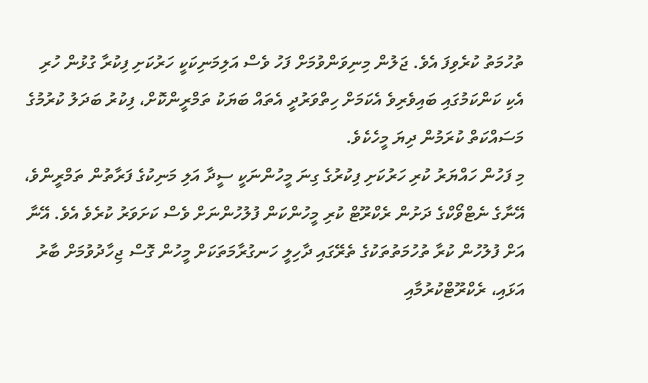ތުހުމަތު ކުރެވިފަ އެވެ. ޖަލުން މިނިވަންވުމަށް ފަހު ވެސް އަލިމަނިކަކީ ހަރުކަށި ފިކުރާ ގުޅުން ހުރި އެކި ކަންކަމުގައި ބައިވެރިވެ އެކަމަށް ހިތްވަރުދީ އެތައް ބަޔަކު ތަމްރީންކޮށް، ފިކުރު ބަދަލު ކުރުމުގެ މަސައްކަތް ކުރަމުން ދިޔަ މީހެކެވެ.
މި ފަހުން ހައްޔަރު ކުރި ހަރުކަށި ފިކުރުގެ ގިނަ މީހުންނަކީ ސީދާ އަލި މަނިކުގެ ފަރާތުން ތަމްރީންވެ، އޭނާގެ ނެޓްވޯކްގެ ދަށުން ރެކްރޫޓް ކުރި މީހުންކަން ފުލުހުންނަށް ވެސް ކަށަވަރު ކުރެވެ އެވެ. އޭނާ އަށް ފުލުހުން ކުރާ ތުހުމަތުތަކުގެ ތެރޭގައި ދާހިލީ ހަނގުރާމަތަކަށް މީހުން ގޮސް ޖިހާދުވުމަށް ބާރު އަޅައި، ރެކްރޫޓްކުރުމާއި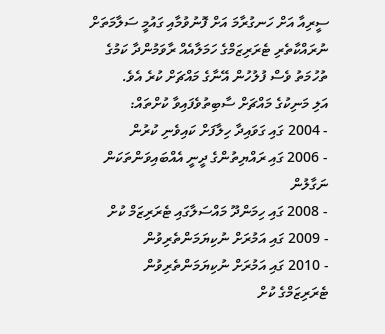ސީރިއާ އަށް ހަނގުރާމަ އަށް ފޮނުވުމާއި ގައުމީ ސަލާމަތަށް ނުރައްކާތެރި ޓެރަރިޒަމްގެ ހަމަލާއެއް ރާވަމުންދާ ކަމުގެ ތުހުމަތު ވެސް ފުލުހުން އޭނާގެ މައްޗަށް ކުރެ އެވެ.
އަލި މަނިކުގެ މައްޗަށް ސާބިތުވެފައިވާ ކުށްތައް:
- 2004 ގައި ގަވައިދާ ހިލާފަށް ކައިވެނި ކުރުން
- 2006 ގައި ރައްޔިތުންގެ ދީނީ އެއްބައިވަންތަކަން ނަގާލުން
- 2008 ގައި ހިމަންދޫ މައްސަލާގައި ޓެރަރިޒަމް ކުށް
- 2009 ގައި އަމުރަށް ނުކިޔަމަންތެރިވުން
- 2010 ގައި އަމުރަށް ނުކިޔަމަންތެރިވުން
ޓެރަރިޒަމްގެ ކުށް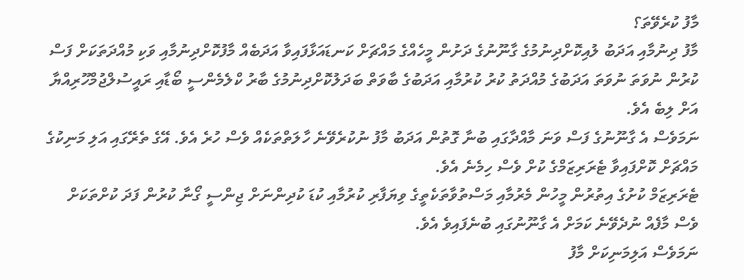މާފު ކުރެވޭތަ؟
މާފު ދިނުމާއި އަދަބު ލުއިކޮށްދިނުމުގެ ގާނޫނުގެ ދަށުން މީހެއްގެ މައްޗަށް ކަނޑައަޅާފައިވާ އަދަބެއް މާފުކޮށްދިނުމާއި ވަކި މުއްދަތަކަށް ފަސް ކުރުން ނުވަތަ ނުވަތަ އަދަބުގެ މުއްދަތު ކުރު ކުރުމާއި އަދަބުގެ ބާވަތް ބަދަލުކޮށްދިނުމުގެ ބާރު ކްލެމެންސީ ބޯޑާއި ރައީސުލްޖުމްހޫރިއްޔާ އަށް ލިބެ އެވެ.
ނަމަވެސް އެ ގާނޫނުގެ ފަސް ވަނަ މާއްދާގައި ބުނާ ގޮތުން އަދަބު މާފު ނުކުރެވޭނެ ހާލަތްތަކެއް ވެސް ހުރެ އެވެ. އޭގެ ތެރޭގައި އަލި މަނިކުގެ މައްޗަށް ކޮށްފައިވާ ޓެރަރިޒަމްގެ ކުށް ވެސް ހިމެނެ އެވެ.
ޓެރަރިޒަމް ކުށުގެ އިތުރުން މީހުން މެރުމާއި މަސްތުވާތަކެތީގެ ވިޔަފާރި ކުރުމާއި ކުޑަ ކުދިންނަށް ޖިންސީ ގޯނާ ކުރުން ފަދަ ކުށްތަކަށް ވެސް މާފެއް ނުދެވޭނެ ކަމަށް އެ ގާނޫނުގައި ބުނެފައިވެ އެވެ.
ނަމަވެސް އަލިމަނިކަށް މާފު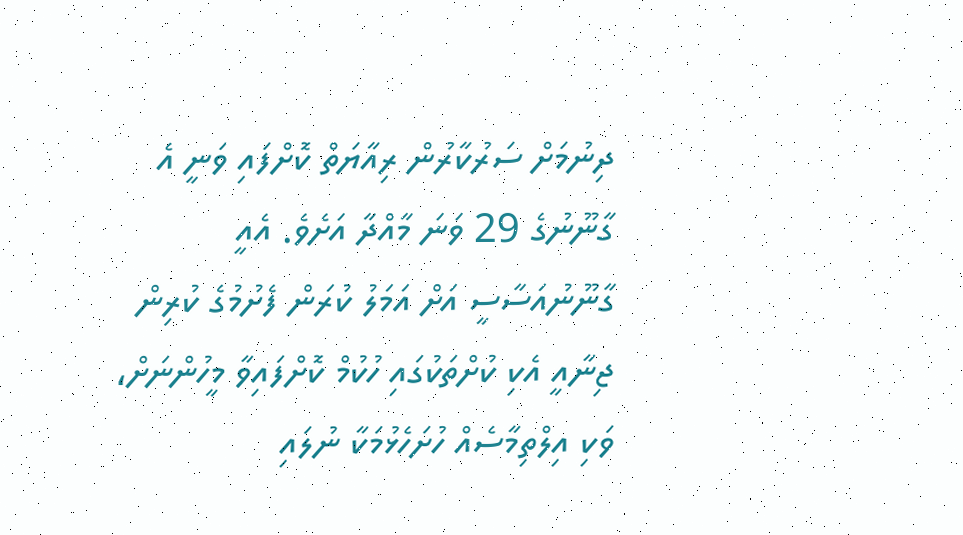ދިނުމަށް ސަރުކާރުން ރިއާޔަތް ކޮށްފައި ވަނީ އެ ގާނޫނުގެ 29 ވަނަ މާއްދާ އަށެވެ. އެއީ ގާނޫނުއަސާސީ އަށް އަމަލު ކުރަން ފެށުމުގެ ކުރިން ޖިނާއީ އެކި ކުށްތަކުގައި ހުކުމް ކޮށްފައިވާ މީހުންނަށް، ވަކި އިލްތިމާސެއް ހުށަހެޅުމަކާ ނުލައި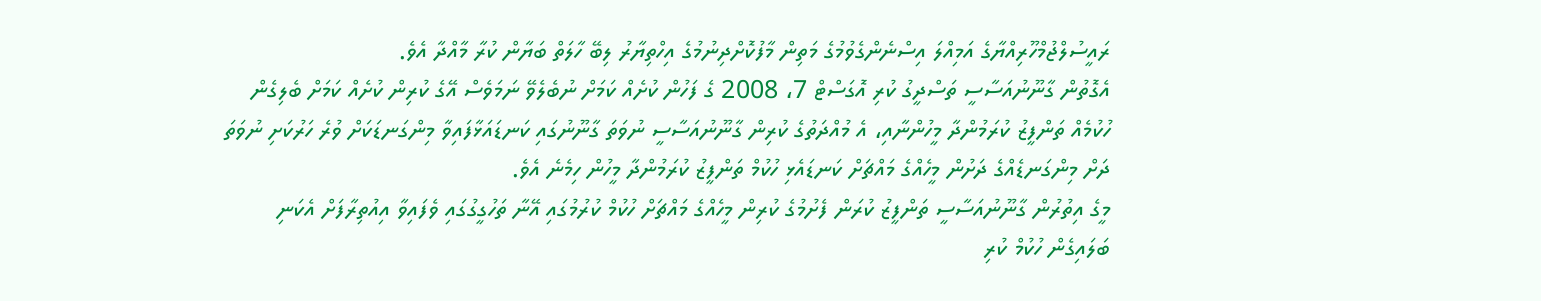ރައީސުލްޖުމްހޫރިއްޔާގެ އަމިއްލަ އިސްނެންގެވުމުގެ މަތިން މާފުކޮށްދިނުމުގެ އިހްތިޔާރު ލިބޭ ހާލަތް ބަޔާން ކުރާ މާއްދާ އެވެ.
އެގޮތުން ގާނޫނުއަސާސީ ތަސްދީގު ކުރި އޮގަސްޓް 7، 2008 ގެ ފަހުން ކުށެއް ކަމަށް ނުބެލެވޭ ނަމަވެސް އޭގެ ކުރިން ކުށެއް ކަމަށް ބެލިގެން ހުކުމެއް ތަންފީޒު ކުރަމުންދާ މީހުންނާއި، އެ މުއްދަތުގެ ކުރިން ގާނޫނުއަސާސީ ނުވަތަ ގާނޫނުގައި ކަނޑައަޅާފައިވާ މިންގަނޑަކަށް ވުރެ ހަރުކަށި ނުވަތަ ދަށް މިންގަނޑެއްގެ ދަށުން މީހެއްގެ މައްޗަށް ކަނޑައެޅި ހުކުމް ތަންފީޒު ކުރަމުންދާ މީހުން ހިމެނެ އެވެ.
މީގެ އިތުރުން ގާނޫނުއަސާސީ ތަންފީޒު ކުރަން ފެށުމުގެ ކުރިން މީހެއްގެ މައްޗަށް ހުކުމް ކުރުމުގައި އޭނާ ތަހުގީގުގައި ވެފައިވާ އިއުތިރާފަށް އެކަނި ބަލައިގެން ހުކުމް ކުރި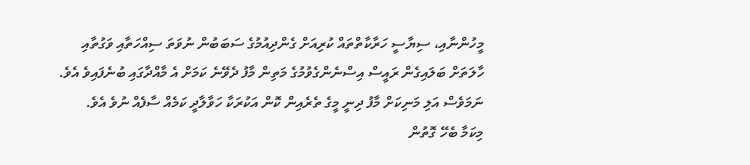މީހުންނާއި، ސިޔާސީ ހަރާކާތްތައް ކުރިއަށް ގެންދިއުމުގެ ސަބަބުން ނުވަތަ ސިއްހަތާއި ވަގުތާއި ހާލަތަށް ބަލައިގެން ރައީސް އިސްނެންގެވުމުގެ މަތިން މާފު ދެވޭނެ ކަމަށް އެ މާއްދާގައި ބުނެފައިވެ އެވެ.
ނަމަވެސް އަލި މަނިކަށް މާފު ދިނީ މީގެ ތެރެއިން ކޮން އަކުރަކާ ހަވާލާދީ ކަމެއް ސާފެއް ނުވެ އެވެ.
މިކަމާ ބެހޭ ގޮތުން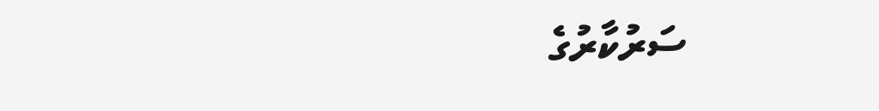ސަރުކާރުގެ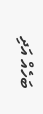ބަހެއް އަދި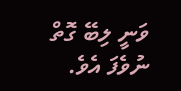ވަނީ ލިބޭ ގޮތް ނުވެފަ އެވެ.